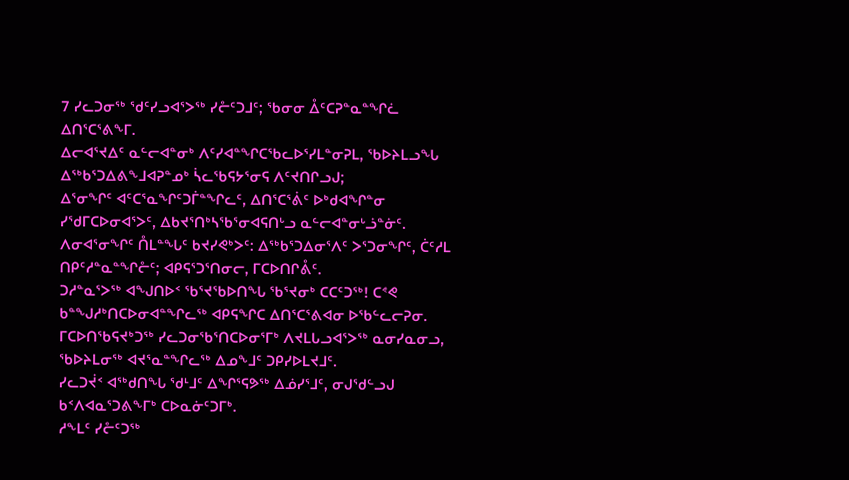7 ᓯᓚᑐᓂᖅ ᖁᑦᓯᓗᐊᕐᐳᖅ ᓯᓔᑦᑐᒧᑦ; ᖃᓂᓂ ᐂᑦᑕᕈᓐᓇᓐᖏᓛ ᐃᑎᕐᑕᕐᕕᖕᒥ.
ᐃᓕᐊᕐᔪᐃᑦ ᓇᓪᓕᐊᓐᓂᒃ ᐱᑦᓯᐊᓐᖏᑕᖃᓚᐅᕐᓯᒪᓐᓂᕈᒪ, ᖃᐅᔨᒪᓗᖓ ᐃᖅᑲᕐᑐᐃᕕᖕᒧᐊᕈᓐᓄᒃ ᓵᓚᖃᕋᔭᕐᓂᕋ ᐱᑦᔪᑎᒋᓗᒍ;
ᐃᕐᓂᖏᑦ ᐊᑦᑕᕐᓇᖏᑦᑐᒦᓐᖏᓚᑦ, ᐃᑎᕐᑕᕐᕖᑦ ᐅᒃᑯᐊᖏᓐᓂ ᓯᖁᒥᑕᐅᓂᐊᕐᐳᑦ, ᐃᑲᔪᕐᑎᒃᓴᖃᕐᓂᐊᕋᑎᒡᓗ ᓇᓪᓕᐊᓐᓂᒡᓘᓐᓃᑦ.
ᐱᓂᐊᕐᓂᖏᑦ ᑍᒪᓐᖓᑦ ᑲᔪᓯᕙᒃᐳᑦ: ᐃᖅᑲᕐᑐᐃᓂᕐᐱᑦ ᐳᕐᑐᓂᖏᑦ, ᑖᑦᓱᒪ ᑎᑭᑦᓱᓐᓇᓐᖏᓔᑦ; ᐊᑭᕋᕐᑐᕐᑎᓂᓕ, ᒥᑕᐅᑎᒋᕔᑦ.
ᑐᓱᓐᓇᕐᐳᖅ ᐊᖑᑎᐅᑉ ᖃᕐᔪᖃᐅᑎᖓ ᖃᕐᔪᓂᒃ ᑕᑕᑦᑐᖅ! ᑕᕝᕙ ᑲᓐᖑᓱᒃᑎᑕᐅᓂᐊᓐᖏᓚᖅ ᐊᑭᕋᖏᑕ ᐃᑎᕐᑕᕐᕕᐊᓂ ᐅᖃᓪᓚᓕᕈᓂ.
ᒥᑕᐅᑎᖃᕋᔪᒃᑐᖅ ᓯᓚᑐᓂᖃᕐᑎᑕᐅᓂᕐᒥᒃ ᐱᔪᒪᒐᓗᐊᕐᐳᖅ ᓇᓂᓯᓇᓂᓗ, ᖃᐅᔨᒪᓂᖅ ᐊᔪᕐᓇᓐᖏᓚᖅ ᐃᓄᖕᒧᑦ ᑐᑭᓯᐅᒪᔪᒧᑦ.
ᓯᓚᑐᔫᑉ ᐊᖅᑯᑎᖓ ᖁᒻᒧᑦ ᐃᖏᕐᕋᕗᖅ ᐃᓅᓯᕐᒧᑦ, ᓂᒍᖁᓪᓗᒍ ᑲᑉᐱᐊᓇᕐᑐᕕᖕᒥᒃ ᑕᐅᓇᓃᑦᑐᒥᒃ.
ᓱᖕᒪᑦ ᓯᓔᑦᑐᖅ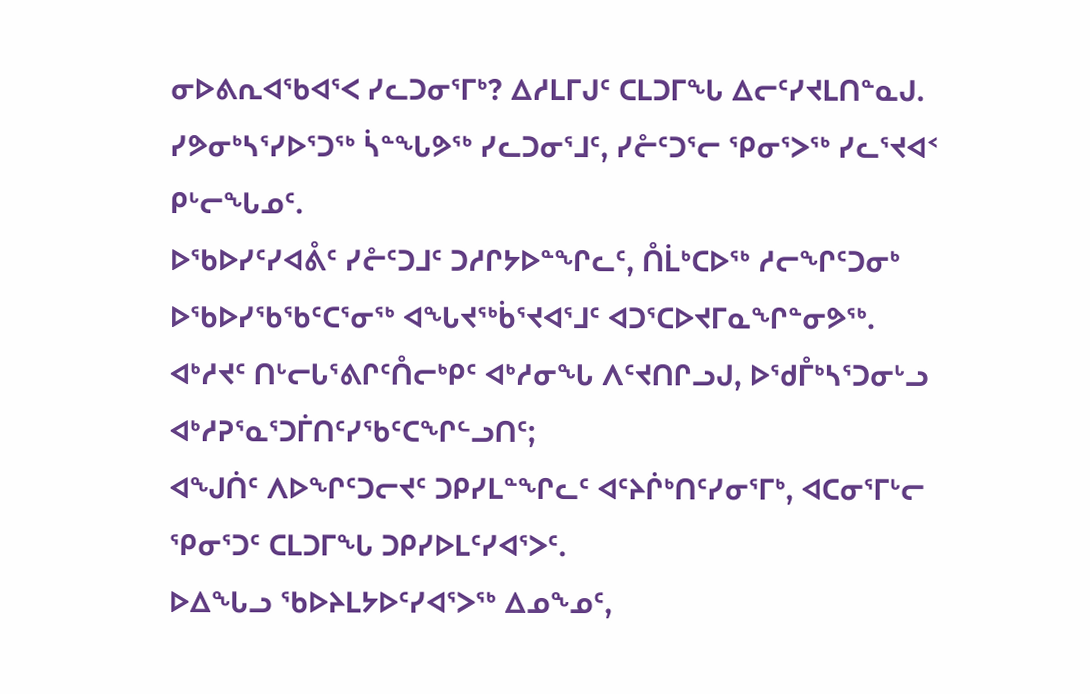ᓂᐅᕕᕆᐊᖃᐊᕐᐸ ᓯᓚᑐᓂᕐᒥᒃ? ᐃᓱᒪᒥᒍᑦ ᑕᒪᑐᒥᖓ ᐃᓕᑦᓯᔪᒪᑎᓐᓇᒍ.
ᓯᕗᓂᒃᓴᕐᓯᐅᕐᑐᖅ ᓵᓐᖓᕗᖅ ᓯᓚᑐᓂᕐᒧᑦ, ᓯᓔᑦᑐᕐᓕ ᕿᓂᕐᐳᖅ ᓯᓚᕐᔪᐊᑉ ᑭᒡᓕᖓᓄᑦ.
ᐅᖃᐅᓯᑦᓯᐊᕔᑦ ᓯᓔᑦᑐᒧᑦ ᑐᓱᒋᔭᐅᓐᖏᓚᑦ, ᑍᒫᒃᑕᐅᖅ ᓱᓕᖏᑦᑐᓂᒃ ᐅᖃᐅᓯᖃᖃᑦᑕᕐᓂᖅ ᐊᖓᔪᖅᑳᕐᔪᐊᕐᒧᑦ ᐊᑐᕐᑕᐅᔪᒥᓇᖏᓐᓂᕗᖅ.
ᐊᒃᓱᔪᑦ ᑎᒡᓕᒐᕐᕕᒋᑦᑍᓕᒃᑭᑦ ᐊᒃᓱᓂᖓ ᐱᑦᔪᑎᒋᓗᒍ, ᐅᖁᒤᒃᓴᕐᑐᓂᒡᓗ ᐊᒃᓱᕈᕐᓇᕐᑐᒦᑎᑦᓯᖃᑦᑕᖏᓪᓗᑎᑦ;
ᐊᖑᑏᑦ ᐱᐅᖏᑦᑐᓕᔪᑦ ᑐᑭᓯᒪᓐᖏᓚᑦ ᐊᑦᔨᒌᒃᑎᑦᓯᓂᕐᒥᒃ, ᐊᑕᓂᕐᒥᒡᓕ ᕿᓂᕐᑐᑦ ᑕᒪᑐᒥᖓ ᑐᑭᓯᐅᒪᑦᓯᐊᕐᐳᑦ.
ᐅᐃᖓᓗ ᖃᐅᔨᒪᔭᐅᑦᓯᐊᕐᐳᖅ ᐃᓄᖕᓄᑦ,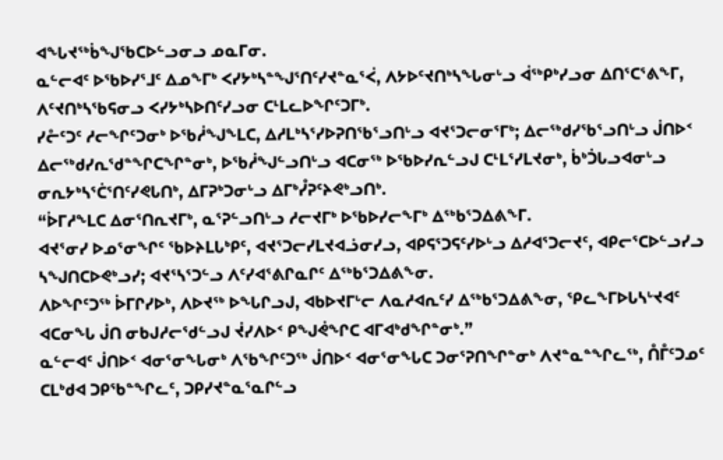ᐊᖓᔪᖅᑳᖑᖃᑕᐅᓪᓗᓂᓗ ᓄᓇᒥᓂ.
ᓇᓪᓕᐊᑦ ᐅᖃᐅᓯᕐᒧᑦ ᐃᓄᖕᒥᒃ ᐸᓯᔭᒃᓴᓐᖑᕐᑎᑦᓯᔪᓐᓇᕐᐹ, ᐱᔭᐅᑦᔪᑎᒃᓴᖓᓂᒡᓗ ᐋᖅᑭᒃᓯᓗᓂ ᐃᑎᕐᑕᕐᕕᖕᒥ, ᐱᑦᔪᑎᒃᓴᖃᕋᓂᓗ ᐸᓯᔭᒃᓴᐅᑎᑦᓯᓗᓂ ᑕᒻᒪᓚᐅᖏᑦᑐᒥᒃ.
ᓯᓔᑦᑐᑦ ᓱᓕᖏᑦᑐᓂᒃ ᐅᖃᓲᖑᖕᒪᑕ, ᐃᓱᒪᒃᓴᕐᓯᐅᕈᑎᖃᕐᓗᑎᒡᓗ ᐊᔪᕐᑐᓕᓂᕐᒥᒃ; ᐃᓕᖅᑯᓯᖃᕐᓗᑎᒡᓗ ᒎᑎᐅᑉ ᐃᓕᖅᑯᓯᕆᖁᓐᖏᑕᖏᓐᓂᒃ, ᐅᖃᓲᖑᓪᓗᑎᒡᓗ ᐊᑕᓂᖅ ᐅᖃᐅᓯᕆᓪᓗᒍ ᑕᒻᒪᕐᓯᒪᔪᓂᒃ, ᑳᒃᑑᒐᓗᐊᓂᒡᓗ ᓂᕆᔭᒃᓴᕐᑖᕐᑎᑦᓯᕙᒐᑎᒃ, ᐃᒥᕈᒃᑐᓂᒡᓗ ᐃᒥᒃᓮᕈᑦᔨᕙᒃᓗᑎᒃ.
“ᐆᒥᓱᖕᒪᑕ ᐃᓂᕐᑎᕆᔪᒥᒃ, ᓇᕐᕈᓪᓗᑎᒡᓗ ᓱᓕᔪᒥᒃ ᐅᖃᐅᓯᓕᖕᒥᒃ ᐃᖅᑲᕐᑐᐃᕕᖕᒥ.
ᐊᔪᕐᓂᓯ ᐅᓄᕐᓂᖏᑦ ᖃᐅᔨᒪᒐᒃᑭᑦ, ᐊᔪᕐᑐᓕᓯᒪᔪᐊᓘᓂᓯᓗ, ᐊᑭᕋᕐᑐᕋᑦᓯᐅᒡᓗ ᐃᓱᐊᕐᑐᓕᔪᑦ, ᐊᑭᓕᕐᑕᐅᓪᓗᓯᓗ ᓴᖑᑎᑕᐅᕙᒃᓗᓯ; ᐊᔪᕐᓴᕐᑐᓪᓗ ᐱᑦᓯᐊᕐᕕᒋᓇᒋᑦ ᐃᖅᑲᕐᑐᐃᕕᖕᓂ.
ᐱᐅᖏᑦᑐᖅ ᐆᒥᒋᓯᐅᒃ, ᐱᐅᔪᖅ ᐅᖓᒋᓗᒍ, ᐊᑲᐅᔪᒥᒡᓕ ᐱᓇᓱᐊᕆᑦᓯ ᐃᖅᑲᕐᑐᐃᕕᖕᓂ, ᕿᓚᖕᒥᐅᒐᓴᒡᔪᐊᑦ ᐊᑕᓂᖓ ᒎᑎ ᓂᑲᒍᓱᓕᖁᓪᓗᒍ ᔫᓯᐱᐅᑉ ᑭᖑᕚᖏᑕ ᐊᒥᐊᒃᑯᖏᓐᓂᒃ.”
ᓇᓪᓕᐊᑦ ᒎᑎᐅᑉ ᐊᓂᕐᓂᖓᓂᒃ ᐱᖃᖏᑦᑐᖅ ᒎᑎᐅᑉ ᐊᓂᕐᓂᖓᑕ ᑐᓂᕐᕈᑎᖏᓐᓂᒃ ᐱᔪᓐᓇᓐᖏᓚᖅ, ᑍᒤᑦᑐᓄᑦ ᑕᒪᒃᑯᐊ ᑐᑭᖃᓐᖏᓚᑦ, ᑐᑭᓯᔪᓐᓇᕐᓇᒋᓪᓗ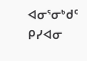ᐊᓂᕐᓂᒃᑯᑦ ᑭᓯᐊᓂ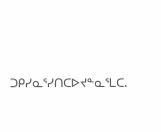ᑐᑭᓯᓇᕐᓯᑎᑕᐅᔪᓐᓇᕐᒪᑕ.